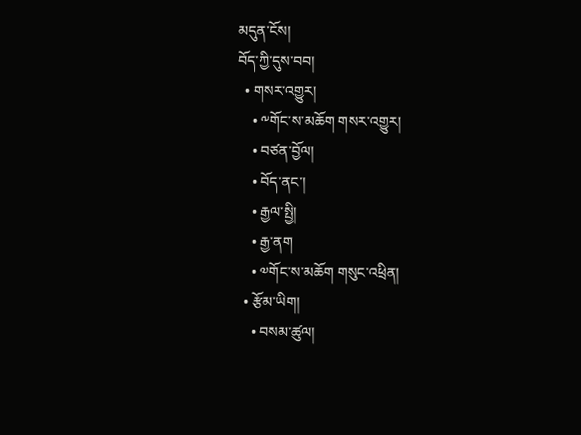མདུན་ངོས།
བོད་ཀྱི་དུས་བབ།
  • གསར་འགྱུར།
    • ༸གོང་ས་མཆོག གསར་འགྱུར།
    • བཙན་བྱོལ།
    • བོད་ནང་།
    • རྒྱལ་སྤྱི།
    • རྒྱ་ནག
    • ༧གོང་ས་མཆོག གསུང་འཕྲིན།
  • རྩོམ་ཡིག།
    • བསམ་ཚུལ།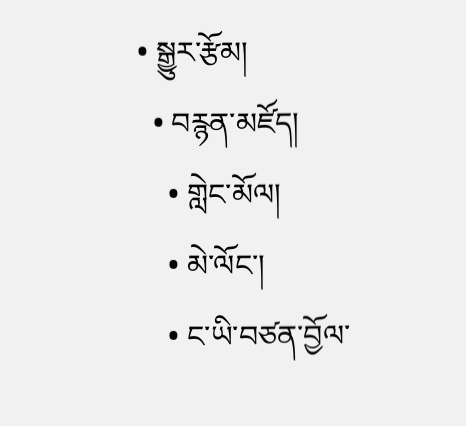• སྒྱུར་རྩོམ།
  • བརྙན་མཛོད།
    • གླེང་མོལ།
    • མེ་ལོང་།
    • ང་ཡི་བཙན་བྱོལ་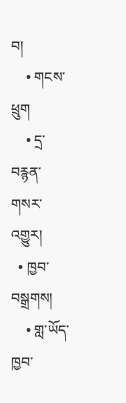བ།
    • གངས་ཕྲུག
    • དྲ་བརྙན་གསར་འགྱུར།
  • ཁྱབ་བསྒྲགས།
    • གླ་ཡོད་ཁྱབ་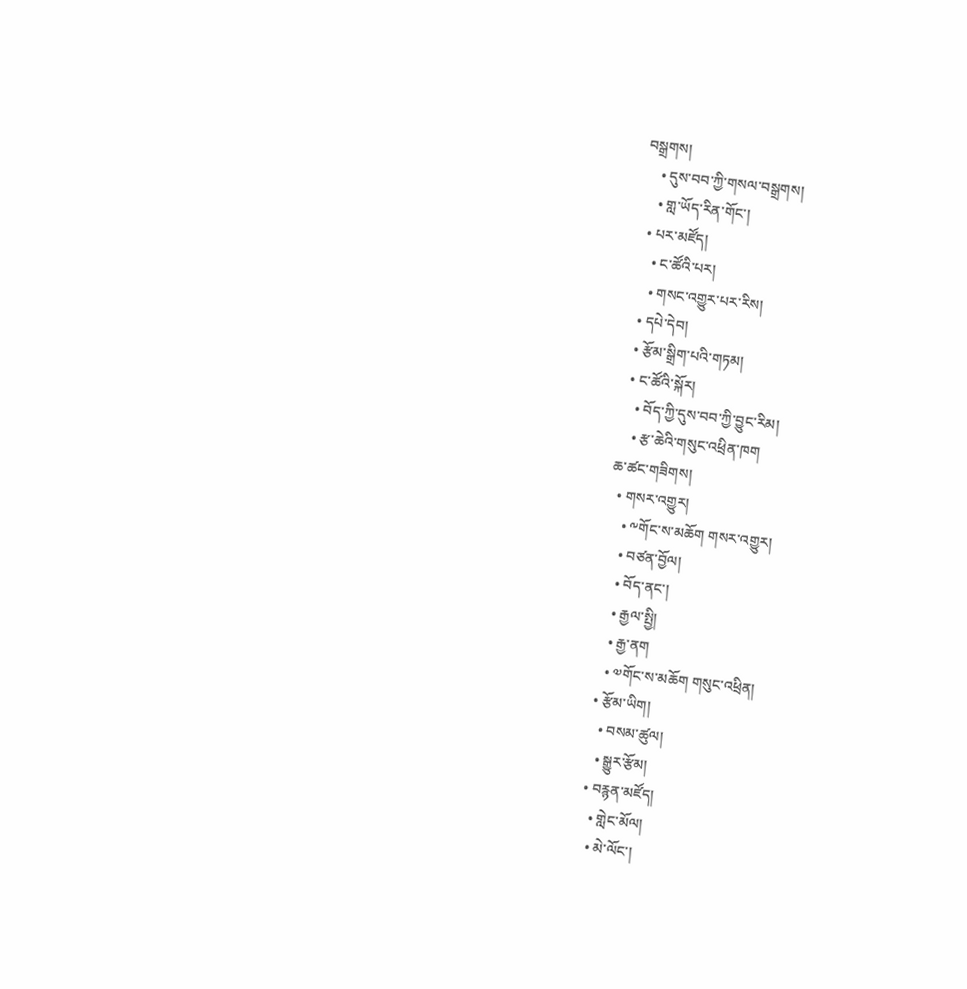བསྒྲགས།
    • དུས་བབ་ཀྱི་གསལ་བསྒྲགས།
    • གླ་ཡོད་རིན་གོང་།
  • པར་མཛོད།
    • ང་ཚོའི་པར།
    • གསང་འགྱུར་པར་རིས།
  • དཔེ་དེབ།
  • རྩོམ་སྒྲིག་པའི་གཏམ།
  • ང་ཚོའི་སྐོར།
    • བོད་ཀྱི་དུས་བབ་ཀྱི་བྱུང་རིམ།
    • རྩ་ཆེའི་གསུང་འཕྲིན་ཁག
ཆ་ཚང་གཟིགས།
  • གསར་འགྱུར།
    • ༸གོང་ས་མཆོག གསར་འགྱུར།
    • བཙན་བྱོལ།
    • བོད་ནང་།
    • རྒྱལ་སྤྱི།
    • རྒྱ་ནག
    • ༧གོང་ས་མཆོག གསུང་འཕྲིན།
  • རྩོམ་ཡིག།
    • བསམ་ཚུལ།
    • སྒྱུར་རྩོམ།
  • བརྙན་མཛོད།
    • གླེང་མོལ།
    • མེ་ལོང་།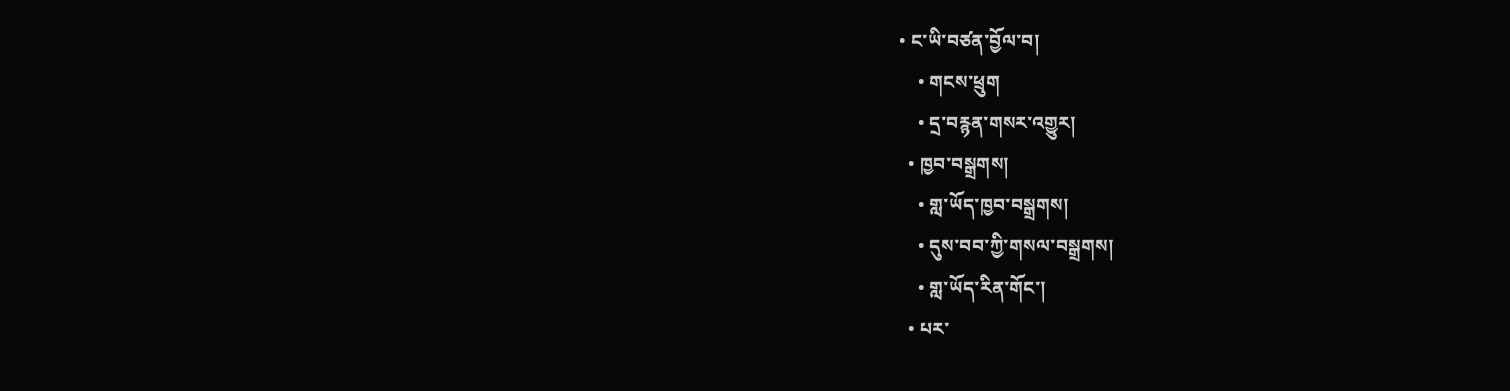• ང་ཡི་བཙན་བྱོལ་བ།
    • གངས་ཕྲུག
    • དྲ་བརྙན་གསར་འགྱུར།
  • ཁྱབ་བསྒྲགས།
    • གླ་ཡོད་ཁྱབ་བསྒྲགས།
    • དུས་བབ་ཀྱི་གསལ་བསྒྲགས།
    • གླ་ཡོད་རིན་གོང་།
  • པར་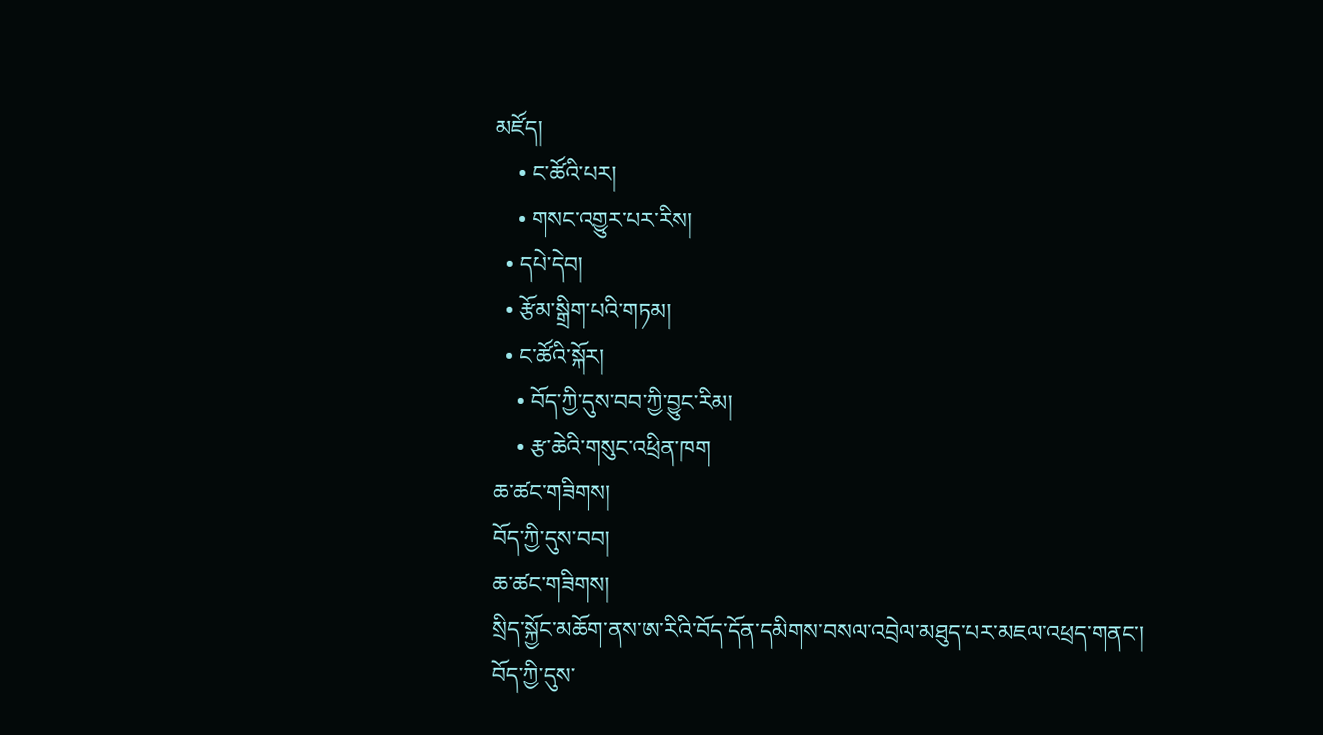མཛོད།
    • ང་ཚོའི་པར།
    • གསང་འགྱུར་པར་རིས།
  • དཔེ་དེབ།
  • རྩོམ་སྒྲིག་པའི་གཏམ།
  • ང་ཚོའི་སྐོར།
    • བོད་ཀྱི་དུས་བབ་ཀྱི་བྱུང་རིམ།
    • རྩ་ཆེའི་གསུང་འཕྲིན་ཁག
ཆ་ཚང་གཟིགས།
བོད་ཀྱི་དུས་བབ།
ཆ་ཚང་གཟིགས།
སྲིད་སྐྱོང་མཆོག་ནས་ཨ་རིའི་བོད་དོན་དམིགས་བསལ་འབྲེལ་མཐུད་པར་མཇལ་འཕྲད་གནང་།
བོད་ཀྱི་དུས་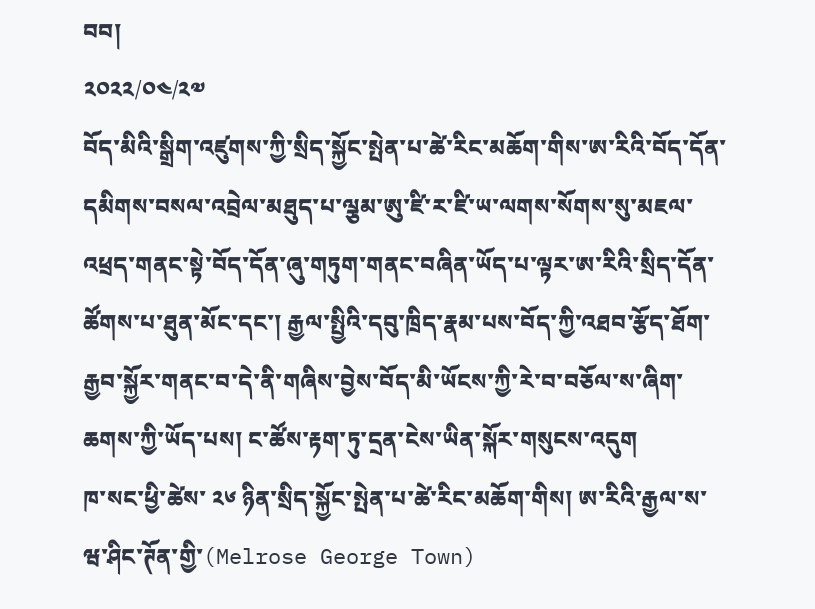བབ།
༢༠༢༢/༠༤/༢༧
བོད་མིའི་སྒྲིག་འཛུགས་ཀྱི་སྲིད་སྐྱོང་སྤེན་པ་ཚེ་རིང་མཆོག་གིས་ཨ་རིའི་བོད་དོན་དམིགས་བསལ་འབྲེལ་མཐུད་པ་ལྕམ་ཨུ་ཛི་ར་ཛི་ཡ་ལགས་སོགས་སུ་མཇལ་འཕྲད་གནང་སྟེ་བོད་དོན་ཞུ་གཏུག་གནང་བཞིན་ཡོད་པ་ལྟར་ཨ་རིའི་སྲིད་དོན་ཚོགས་པ་ཐུན་མོང་དང་། རྒྱལ་སྤྱིའི་དབུ་ཁྲིད་རྣམ་པས་བོད་ཀྱི་འཐབ་རྩོད་ཐོག་རྒྱབ་སྐྱོར་གནང་བ་དེ་ནི་གཞིས་བྱེས་བོད་མི་ཡོངས་ཀྱི་རེ་བ་བཅོལ་ས་ཞིག་ཆགས་ཀྱི་ཡོད་པས། ང་ཚོས་རྟག་ཏུ་དྲན་ངེས་ཡིན་སྐོར་གསུངས་འདུག
ཁ་སང་ཕྱི་ཚེས་ ༢༦ ཉིན་སྲིད་སྐྱོང་སྤེན་པ་ཚེ་རིང་མཆོག་གིས། ཨ་རིའི་རྒྱལ་ས་ཝ་ཤིང་ཊོན་གྱི་(Melrose George Town)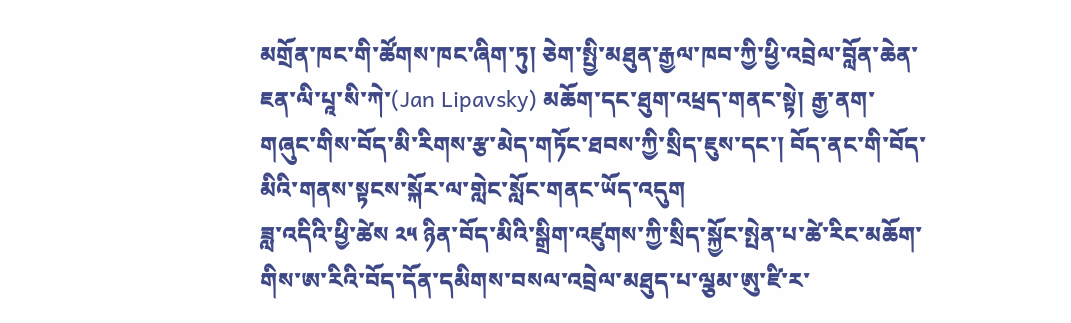མགྲོན་ཁང་གི་ཚོགས་ཁང་ཞིག་ཏུ། ཅེག་སྤྱི་མཐུན་རྒྱལ་ཁབ་ཀྱི་ཕྱི་འབྲེལ་བློན་ཆེན་ཇན་ལི་པཱ་སི་ཀེ་(Jan Lipavsky) མཆོག་དང་ཐུག་འཕྲད་གནང་སྟེ། རྒྱ་ནག་གཞུང་གིས་བོད་མི་རིགས་རྩ་མེད་གཏོང་ཐབས་ཀྱི་སྲིད་ཇུས་དང་། བོད་ནང་གི་བོད་མིའི་གནས་སྟངས་སྐོར་ལ་གླེང་སློང་གནང་ཡོད་འདུག
ཟླ་འདིའི་ཕྱི་ཚེས ༢༥ ཉིན་བོད་མིའི་སྒྲིག་འཛུགས་ཀྱི་སྲིད་སྐྱོང་སྤེན་པ་ཚེ་རིང་མཆོག་གིས་ཨ་རིའི་བོད་དོན་དམིགས་བསལ་འབྲེལ་མཐུད་པ་ལྕམ་ཨུ་ཛི་ར་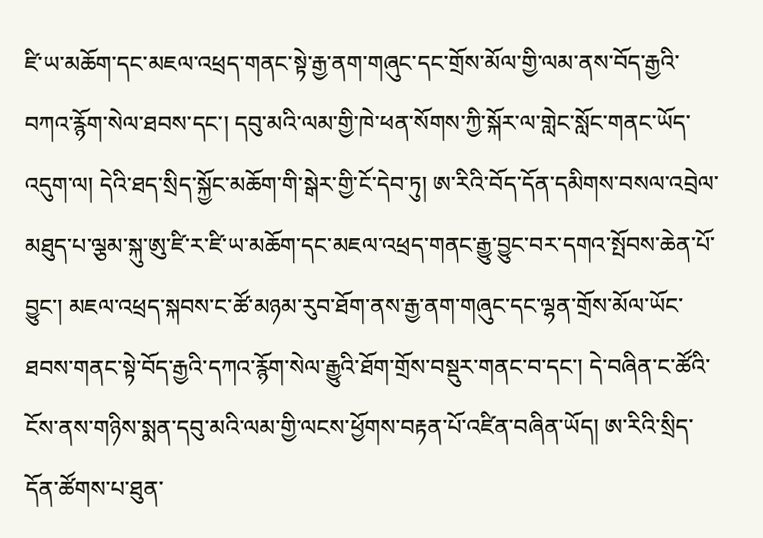ཛི་ཡ་མཆོག་དང་མཇལ་འཕྲད་གནང་སྟེ་རྒྱ་ནག་གཞུང་དང་གྲོས་མོལ་གྱི་ལམ་ནས་བོད་རྒྱའི་བཀའ་རྙོག་སེལ་ཐབས་དང་། དབུ་མའི་ལམ་གྱི་ཁེ་ཕན་སོགས་ཀྱི་སྐོར་ལ་གླེང་སློང་གནང་ཡོད་འདུག་ལ། དེའི་ཐད་སྲིད་སྐྱོང་མཆོག་གི་སྒེར་གྱི་ངོ་དེབ་ཏུ། ཨ་རིའི་བོད་དོན་དམིགས་བསལ་འབྲེལ་མཐུད་པ་ལྕམ་སྐུ་ཨུ་ཛི་ར་ཛི་ཡ་མཆོག་དང་མཇལ་འཕྲད་གནང་རྒྱུ་བྱུང་བར་དགའ་སྤོབས་ཆེན་པོ་བྱུང་། མཇལ་འཕྲད་སྐབས་ང་ཚོ་མཉམ་རུབ་ཐོག་ནས་རྒྱ་ནག་གཞུང་དང་ལྷན་གྲོས་མོལ་ཡོང་ཐབས་གནང་སྟེ་བོད་རྒྱའི་དཀའ་རྙོག་སེལ་རྒྱུའི་ཐོག་གྲོས་བསྡུར་གནང་བ་དང་། དེ་བཞིན་ང་ཚོའི་ངོས་ནས་གཉིས་སྨན་དབུ་མའི་ལམ་གྱི་ལངས་ཕྱོགས་བརྟན་པོ་འཛིན་བཞིན་ཡོད། ཨ་རིའི་སྲིད་དོན་ཚོགས་པ་ཐུན་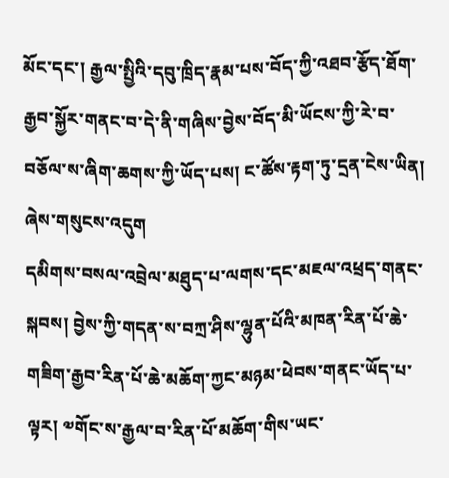མོང་དང་། རྒྱལ་སྤྱིའི་དབུ་ཁྲིད་རྣམ་པས་བོད་ཀྱི་འཐབ་རྩོད་ཐོག་རྒྱབ་སྐྱོར་གནང་བ་དེ་ནི་གཞིས་བྱེས་བོད་མི་ཡོངས་ཀྱི་རེ་བ་བཅོལ་ས་ཞིག་ཆགས་ཀྱི་ཡོད་པས། ང་ཚོས་རྟག་ཏུ་དྲན་ངེས་ཡིན། ཞེས་གསུངས་འདུག
དམིགས་བསལ་འབྲེལ་མཐུད་པ་ལགས་དང་མཇལ་འཕྲད་གནང་སྐབས། བྱེས་ཀྱི་གདན་ས་བཀྲ་ཤིས་ལྷུན་པོའི་མཁན་རིན་པོ་ཆེ་གཟིག་རྒྱབ་རིན་པོ་ཆེ་མཆོག་ཀྱང་མཉམ་ཕེབས་གནང་ཡོད་པ་ལྟར། ༧གོང་ས་རྒྱལ་བ་རིན་པོ་མཆོག་གིས་ཡང་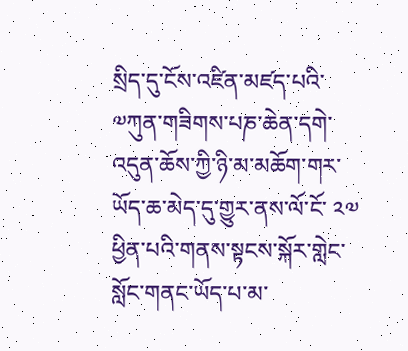སྲིད་དུ་ངོས་འཛིན་མཛད་པའི་༧ཀུན་གཟིགས་པཎ་ཆེན་དགེ་འདུན་ཆོས་ཀྱི་ཉི་མ་མཆོག་གར་ཡོད་ཆ་མེད་དུ་གྱུར་ནས་ལོ་ངོ་ ༢༧ ཕྱིན་པའི་གནས་སྟངས་སྐོར་གླེང་སློང་གནང་ཡོད་པ་མ་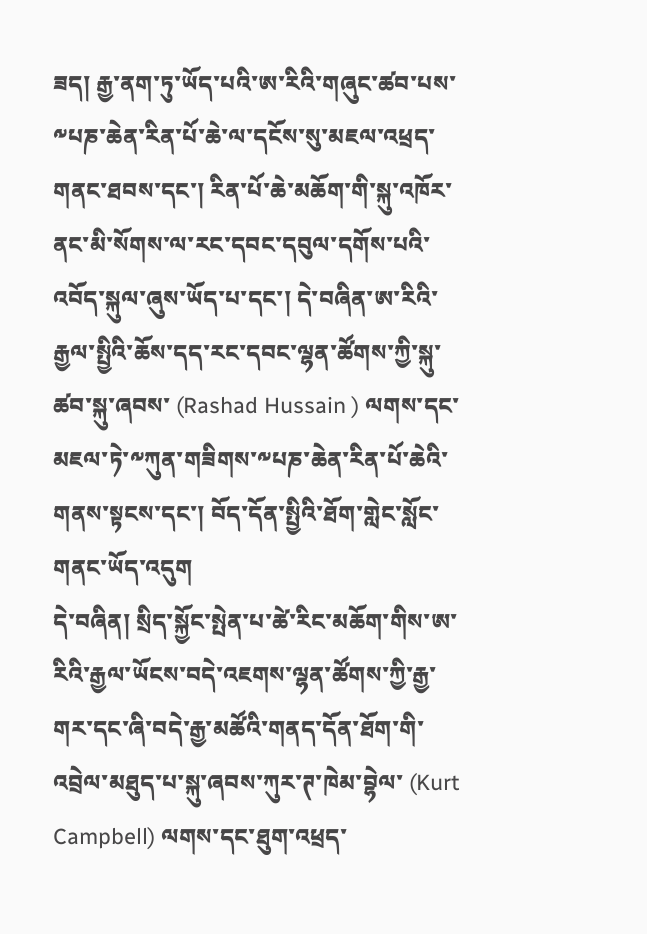ཟད། རྒྱ་ནག་ཏུ་ཡོད་པའི་ཨ་རིའི་གཞུང་ཚབ་པས་༸པཎ་ཆེན་རིན་པོ་ཆེ་ལ་དངོས་སུ་མཇལ་འཕྲད་གནང་ཐབས་དང་། རིན་པོ་ཆེ་མཆོག་གི་སྐུ་འཁོར་ནང་མི་སོགས་ལ་རང་དབང་དབུལ་དགོས་པའི་འབོད་སྐུལ་ཞུས་ཡོད་པ་དང་། དེ་བཞིན་ཨ་རིའི་རྒྱལ་སྤྱིའི་ཆོས་དད་རང་དབང་ལྷན་ཚོགས་ཀྱི་སྐུ་ཚབ་སྐུ་ཞབས་ (Rashad Hussain ) ལགས་དང་མཇལ་ཏེ་༸ཀུན་གཟིགས་༸པཎ་ཆེན་རིན་པོ་ཆེའི་གནས་སྟངས་དང་། བོད་དོན་སྤྱིའི་ཐོག་གླེང་སློང་གནང་ཡོད་འདུག
དེ་བཞིན། སྲིད་སྐྱོང་སྤེན་པ་ཚེ་རིང་མཆོག་གིས་ཨ་རིའི་རྒྱལ་ཡོངས་བདེ་འཇགས་ལྷན་ཚོགས་ཀྱི་རྒྱ་གར་དང་ཞི་བདེ་རྒྱ་མཚོའི་གནད་དོན་ཐོག་གི་འབྲེལ་མཐུད་པ་སྐུ་ཞབས་ཀུར་ཊ་ཁེམ་བྷེལ་ (Kurt Campbell) ལགས་དང་ཐུག་འཕྲད་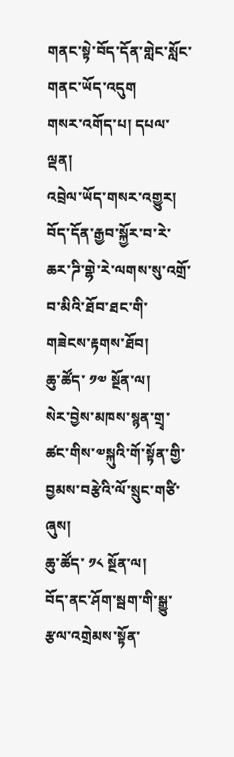གནང་སྟེ་བོད་དོན་གླེང་སློང་གནང་ཡོད་འདུག
གསར་འགོད་པ། དཔལ་ལྡན།
འབྲེལ་ཡོད་གསར་འགྱུར།
བོད་དོན་རྒྱབ་སྐྱོར་བ་རེ་ཆར་ཌི་གྷེ་རེ་ལགས་སུ་འགྲོ་བ་མིའི་ཐོབ་ཐང་གི་གཟེངས་རྟགས་ཐོབ།
ཆུ་ཚོད་ ༡༧ སྔོན་ལ།
སེར་བྱེས་མཁས་སྙན་གྲྭ་ཚང་གིས་༧སྐུའི་གོ་སྟོན་གྱི་བྱམས་བརྩེའི་ལོ་སྲུང་གཙི་ཞུས།
ཆུ་ཚོད་ ༡༨ སྔོན་ལ།
བོད་ནང་ཤོག་སྦག་གི་སྒྱུ་རྩལ་འགྲེམས་སྟོན་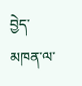བྱེད་མཁན་ལ་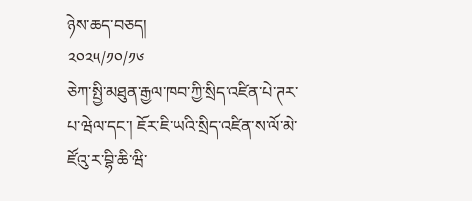ཉེས་ཆད་བཅད།
༢༠༢༥/༡༠/༡༦
ཅེཀ་སྤྱི་མཐུན་རྒྱལ་ཁབ་ཀྱི་སྲིད་འཛིན་པེ་ཊར་པ་ཝེལ་དང་། ཇོར་ཇི་ཡའི་སྲིད་འཛིན་ས་ལོ་མེ་ཛོའུ་ར་བྷི་ཆི་ཝི་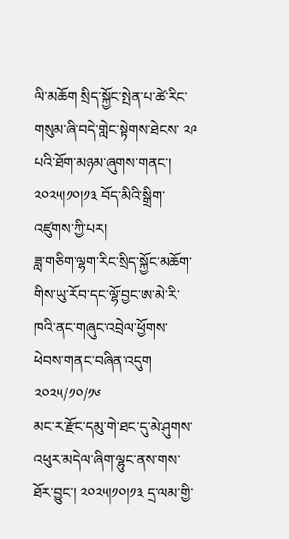ལི་མཆོག སྲིད་སྐྱོང་སྤེན་པ་ཚེ་རིང་གསུམ་ཞི་བདེ་གླེང་སྟེགས་ཐེངས་ ༢༩ པའི་ཐོག་མཉམ་ཞུགས་གནང་། ༢༠༢༥།༡༠།༡༣ བོད་མིའི་སྒྲིག་འཛུགས་ཀྱི་པར།
ཟླ་གཅིག་ལྷག་རིང་སྲིད་སྐྱོང་མཆོག་གིས་ཡུ་རོབ་དང་ལྷོ་བྱང་ཨ་མེ་རི་ཁའི་ནང་གཞུང་འབྲེལ་ཕྱོགས་ཕེབས་གནང་བཞིན་འདུག
༢༠༢༥/༡༠/༡༦
མང་ར་རྫོང་དམུ་གེ་ཐང་དུ་མེ་ཤུགས་འཕུར་མདེལ་ཞིག་ལྷུང་ནས་གས་ཐོར་བྱུང་། ༢༠༢༥།༡༠།༡༣ དྲ་ལམ་གྱི་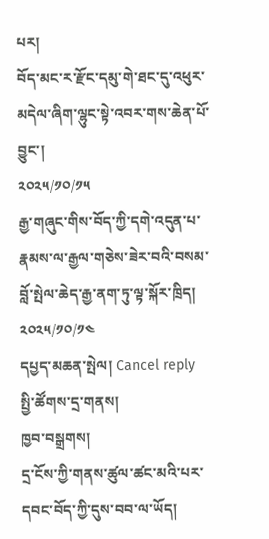པར།
བོད་མང་ར་རྫོང་དམུ་གེ་ཐང་དུ་འཕུར་མདེལ་ཞིག་ལྷུང་སྟེ་འབར་གས་ཆེན་པོ་བྱུང་།
༢༠༢༥/༡༠/༡༥
རྒྱ་གཞུང་གིས་བོད་ཀྱི་དགེ་འདུན་པ་རྣམས་ལ་རྒྱལ་གཅེས་ཟེར་བའི་བསམ་བློ་སྤེལ་ཆེད་རྒྱ་ནག་ཏུ་ལྟ་སྐོར་ཁྲིད།
༢༠༢༥/༡༠/༡༤
དཔྱད་མཆན་སྤེལ། Cancel reply
སྤྱི་ཚོགས་དྲ་གནས།
ཁྱབ་བསྒྲགས།
དྲ་ངོས་ཀྱི་གནས་ཚུལ་ཚང་མའི་པར་དབང་བོད་ཀྱི་དུས་བབ་ལ་ཡོད།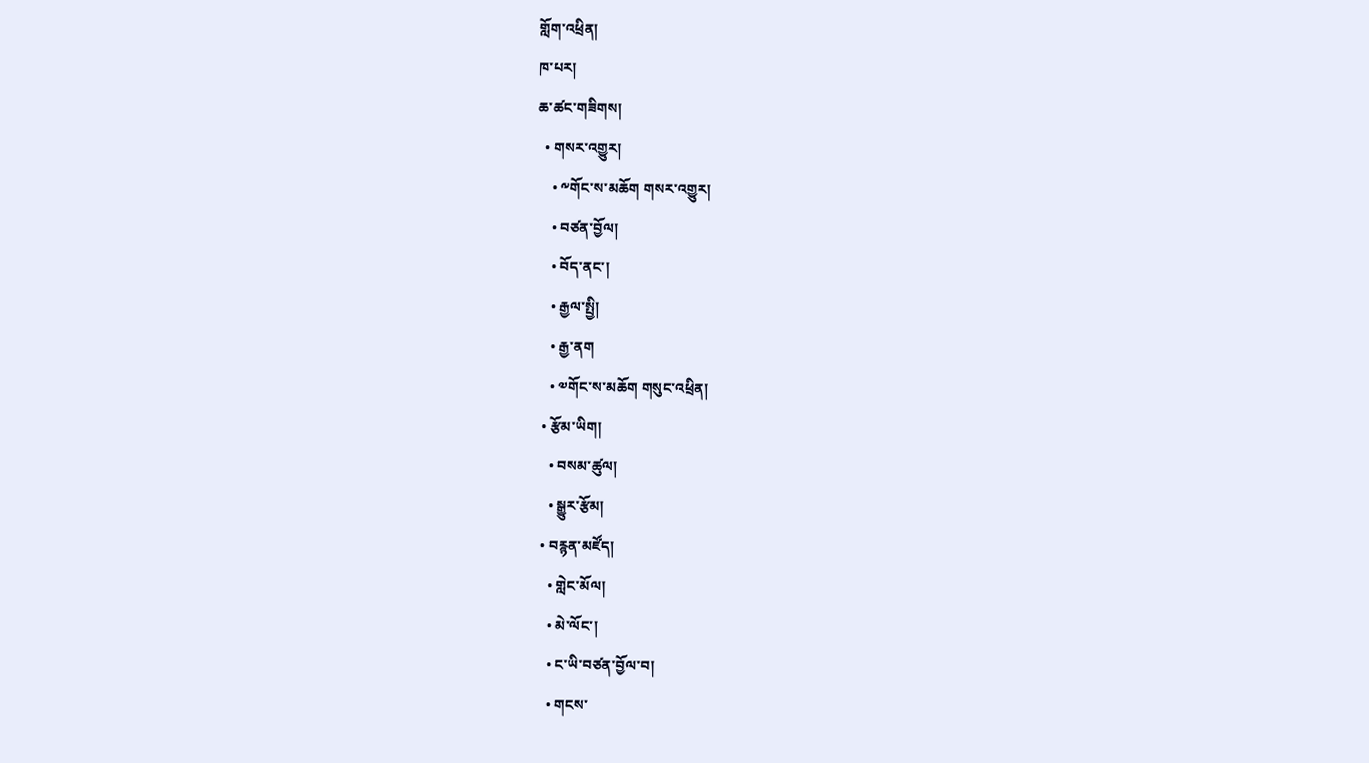གློག་འཕྲིན།
ཁ་པར།
ཆ་ཚང་གཟིགས།
  • གསར་འགྱུར།
    • ༸གོང་ས་མཆོག གསར་འགྱུར།
    • བཙན་བྱོལ།
    • བོད་ནང་།
    • རྒྱལ་སྤྱི།
    • རྒྱ་ནག
    • ༧གོང་ས་མཆོག གསུང་འཕྲིན།
  • རྩོམ་ཡིག།
    • བསམ་ཚུལ།
    • སྒྱུར་རྩོམ།
  • བརྙན་མཛོད།
    • གླེང་མོལ།
    • མེ་ལོང་།
    • ང་ཡི་བཙན་བྱོལ་བ།
    • གངས་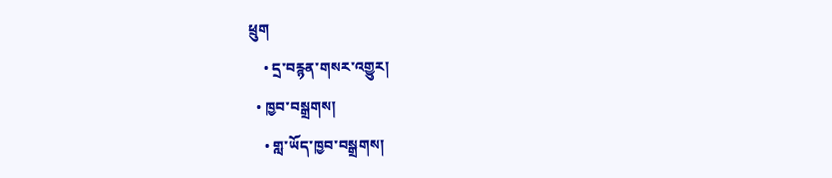ཕྲུག
    • དྲ་བརྙན་གསར་འགྱུར།
  • ཁྱབ་བསྒྲགས།
    • གླ་ཡོད་ཁྱབ་བསྒྲགས།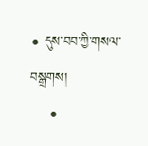• དུས་བབ་ཀྱི་གསལ་བསྒྲགས།
    •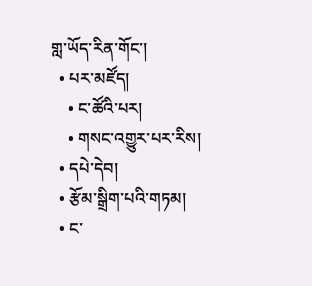གླ་ཡོད་རིན་གོང་།
  • པར་མཛོད།
    • ང་ཚོའི་པར།
    • གསང་འགྱུར་པར་རིས།
  • དཔེ་དེབ།
  • རྩོམ་སྒྲིག་པའི་གཏམ།
  • ང་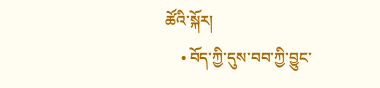ཚོའི་སྐོར།
    • བོད་ཀྱི་དུས་བབ་ཀྱི་བྱུང་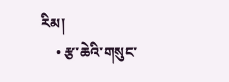རིམ།
    • རྩ་ཆེའི་གསུང་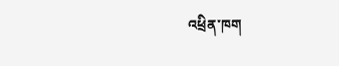འཕྲིན་ཁག